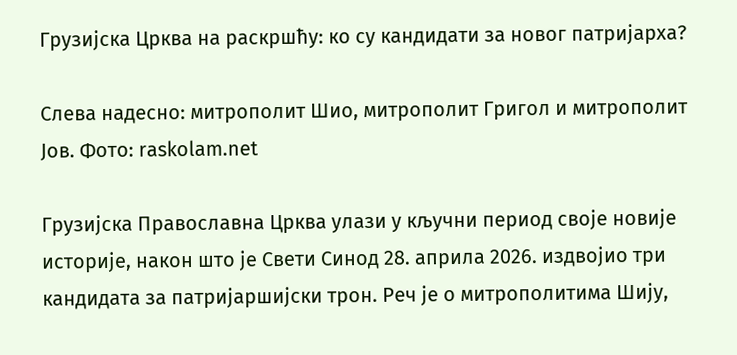Грузијска Црква на раскршћу: ко су кандидати за новог патријарха?

Слева надесно: митрополит Шио, митрополит Григол и митрополит Јов. Фото: raskolam.net

Грузијска Православна Црква улази у кључни период своје новије историје, након што је Свети Синод 28. априла 2026. издвојио три кандидата за патријаршијски трон. Реч је о митрополитима Шију,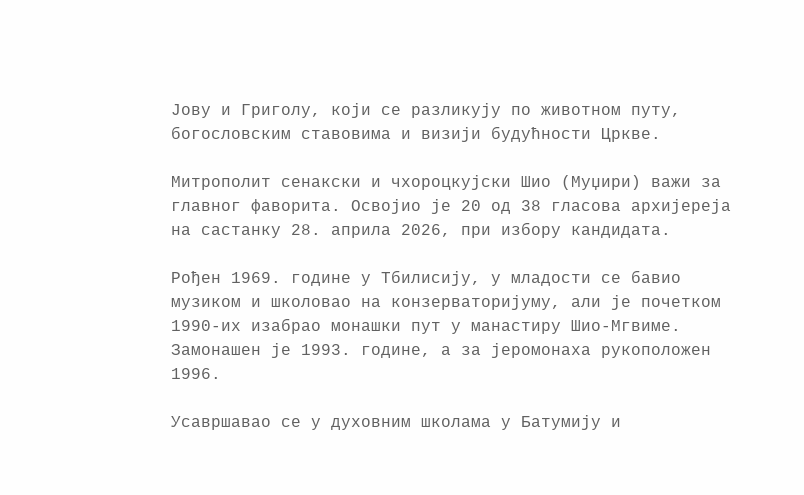Јову и Григолу, који се разликују по животном путу, богословским ставовима и визији будућности Цркве.

Митрополит сенакски и чхороцкујски Шио (Муџири) важи за главног фаворита. Освојио је 20 од 38 гласова архијереја на састанку 28. априла 2026, при избору кандидата.

Рођен 1969. године у Тбилисију, у младости се бавио музиком и школовао на конзерваторијуму, али је почетком 1990-их изабрао монашки пут у манастиру Шио-Мгвиме. Замонашен је 1993. године, а за јеромонаха рукоположен 1996.

Усавршавао се у духовним школама у Батумију и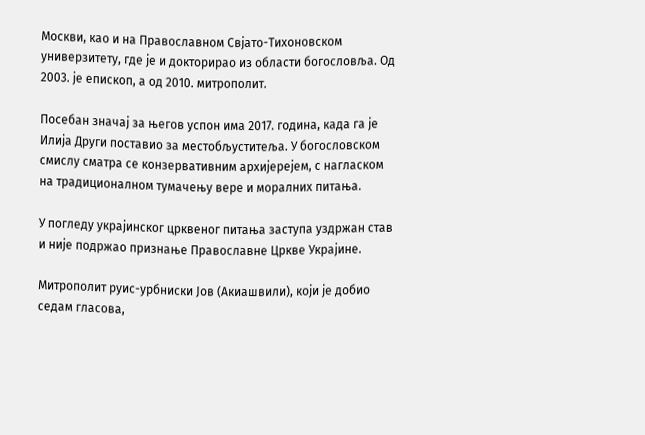Москви, као и на Православном Свјато-Тихоновском универзитету, где је и докторирао из области богословља. Од 2003. је епископ, а од 2010. митрополит.

Посебан значај за његов успон има 2017. година, када га је Илија Други поставио за местобљуститеља. У богословском смислу сматра се конзервативним архијерејем, с нагласком на традиционалном тумачењу вере и моралних питања.

У погледу украјинског црквеног питања заступа уздржан став и није подржао признање Православне Цркве Украјине.

Митрополит руис-урбниски Јов (Акиашвили), који је добио седам гласова,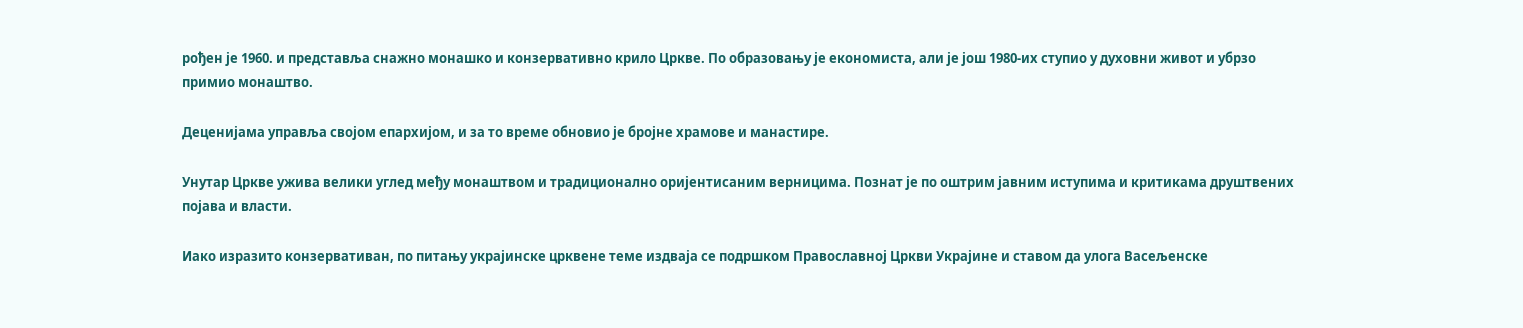рођен је 1960. и представља снажно монашко и конзервативно крило Цркве. По образовању је економиста, али је још 1980-их ступио у духовни живот и убрзо примио монаштво.

Деценијама управља својом епархијом, и за то време обновио је бројне храмове и манастире.

Унутар Цркве ужива велики углед међу монаштвом и традиционално оријентисаним верницима. Познат је по оштрим јавним иступима и критикама друштвених појава и власти.

Иако изразито конзервативан, по питању украјинске црквене теме издваја се подршком Православној Цркви Украјине и ставом да улога Васељенске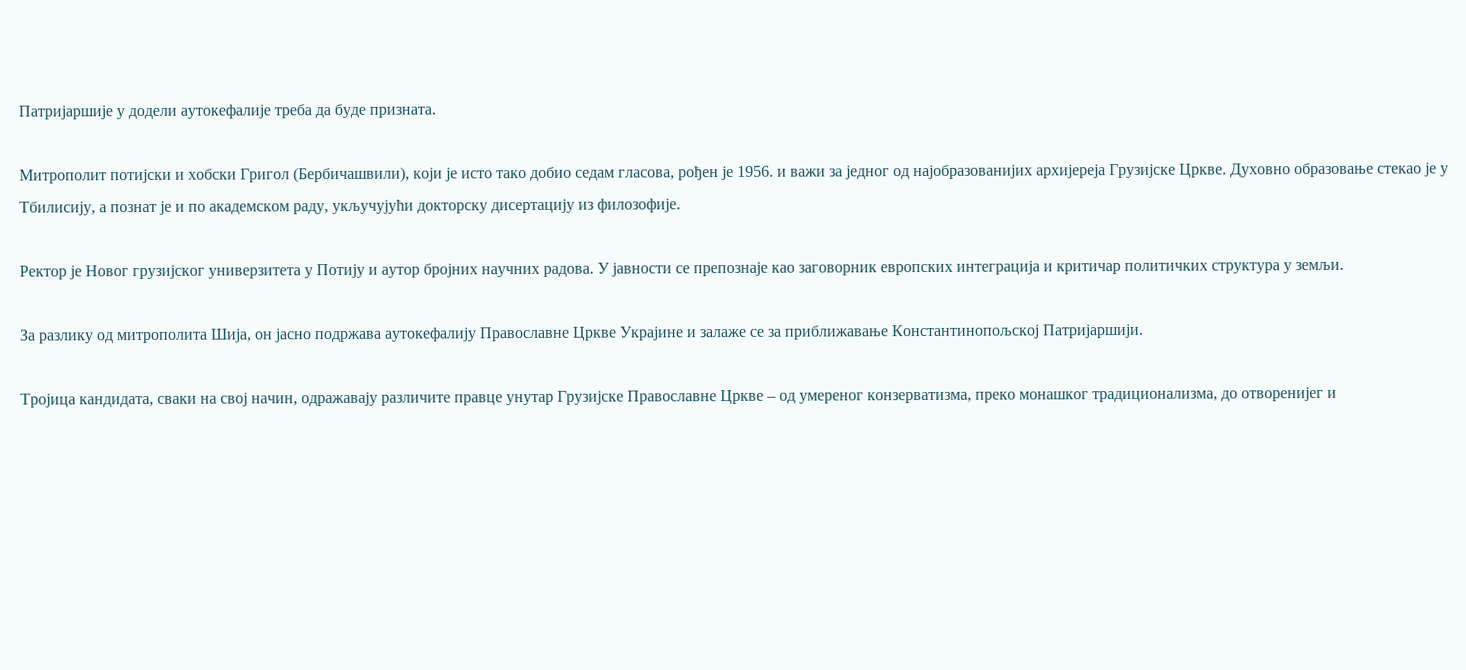Патријаршије у додели аутокефалије треба да буде призната.

Митрополит потијски и хобски Григол (Бербичашвили), који је исто тако добио седам гласова, рођен је 1956. и важи за једног од најобразованијих архијереја Грузијске Цркве. Духовно образовање стекао је у Тбилисију, а познат је и по академском раду, укључујући докторску дисертацију из филозофије.

Ректор је Новог грузијског универзитета у Потију и аутор бројних научних радова. У јавности се препознаје као заговорник европских интеграција и критичар политичких структура у земљи.

За разлику од митрополита Шија, он јасно подржава аутокефалију Православне Цркве Украјине и залаже се за приближавање Константинопољској Патријаршији.

Тројица кандидата, сваки на свој начин, одражавају различите правце унутар Грузијске Православне Цркве – од умереног конзерватизма, преко монашког традиционализма, до отворенијег и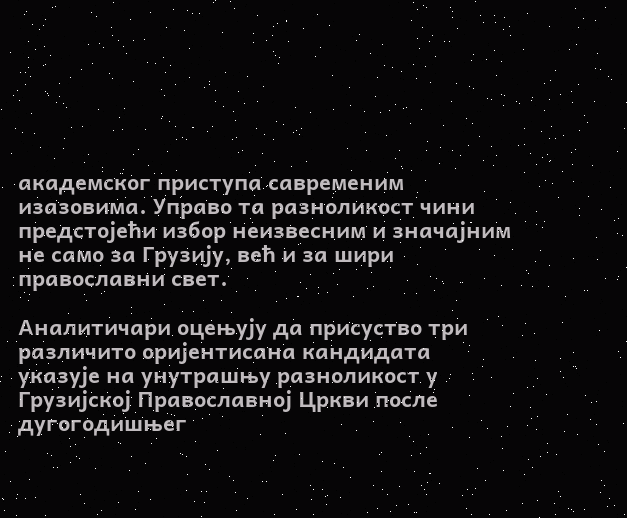академског приступа савременим изазовима. Управо та разноликост чини предстојећи избор неизвесним и значајним не само за Грузију, већ и за шири православни свет.

Аналитичари оцењују да присуство три различито оријентисана кандидата указује на унутрашњу разноликост у Грузијској Православној Цркви после дугогодишњег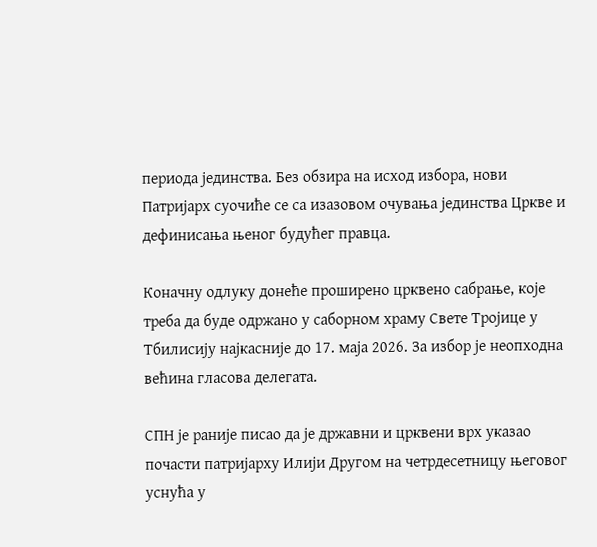периода јединства. Без обзира на исход избора, нови Патријарх суочиће се са изазовом очувања јединства Цркве и дефинисања њеног будућег правца.

Коначну одлуку донеће проширено црквено сабрање, које треба да буде одржано у саборном храму Свете Тројице у Тбилисију најкасније до 17. маја 2026. За избор је неопходна већина гласова делегата.

СПН је раније писао да је државни и црквени врх указао почасти патријарху Илији Другом на четрдесетницу његовог уснућа у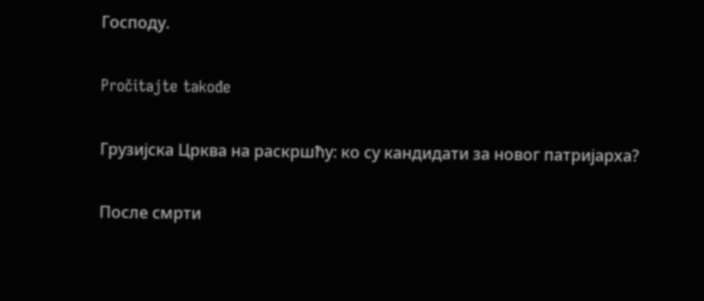Господу.

Pročitajte takođe

Грузијска Црква на раскршћу: ко су кандидати за новог патријарха?

После смрти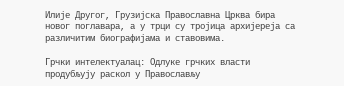Илије Другог, Грузијска Православна Црква бира новог поглавара, а у трци су тројица архијереја са различитим биографијама и ставовима.

Грчки интелектуалац: Одлуке грчких власти продубљују раскол у Православљу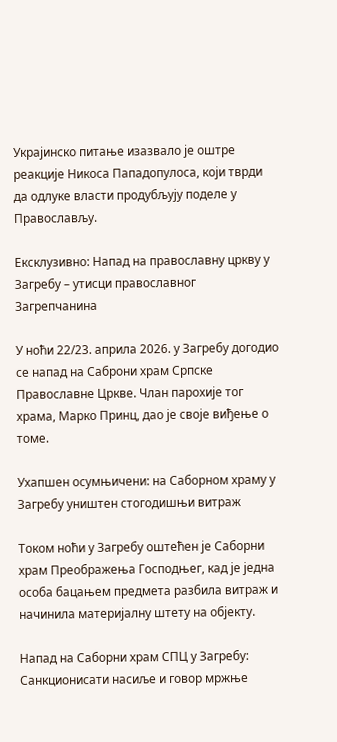Украјинско питање изазвало је оштре реакције Никоса Пападопулоса, који тврди да одлуке власти продубљују поделе у Православљу.

Ексклузивно: Напад на православну цркву у Загребу – утисци православног Загрепчанина

У ноћи 22/23. априла 2026. у Загребу догодио се напад на Саброни храм Српске Православне Цркве. Члан парохије тог храма, Марко Принц, дао је своје виђење о томе.

Ухапшен осумњичени: на Саборном храму у Загребу уништен стогодишњи витраж

Током ноћи у Загребу оштећен је Саборни храм Преображења Господњег, кад је једна особа бацањем предмета разбила витраж и начинила материјалну штету на објекту.

Напад на Саборни храм СПЦ у Загребу: Санкционисати насиље и говор мржње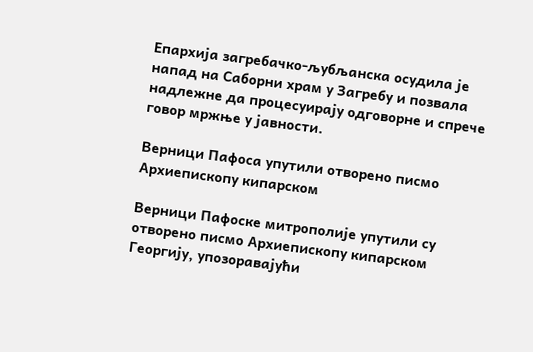Епархија загребачко-љубљанска осудила је напад на Саборни храм у Загребу и позвала надлежне да процесуирају одговорне и спрече говор мржње у јавности.

Верници Пафоса упутили отворено писмо Архиепископу кипарском

Верници Пафоске митрополије упутили су отворено писмо Архиепископу кипарском Георгију, упозоравајући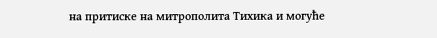на притиске на митрополита Тихика и могуће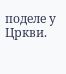поделе у Цркви.